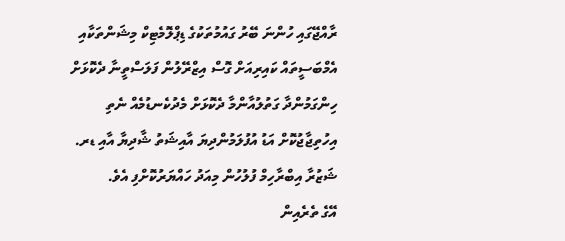ރާއްޖޭގައި ހުންނަ ބޭރު ގައުމުތަކުގެ ޑިޕްލޮމެޓިކް މިޝަންތަކާއި އެމްބަސީތައް ކައިރިއަށް ގޮސް އިޒްރޭލުން ފަލަސްތީނާ ދެކޮޅަށް ހިންގަމުންދާ ގަތުލުއާންމާ ދެކޮޅަށް މެދުކެނޑުމެއް ނެތި އިހުތިޖާޖުކޮށް އަޑު އުފުލަމުންދިޔަ އާއިޝަތު ޝާދިޔާ އާއި ޑރ. ޝަޒުރާ އިބްރާހިމް ފުލުހުން މިއަދު ހައްޔަރުކޮށްފި އެވެ.
އޭގެ ތެރެއިން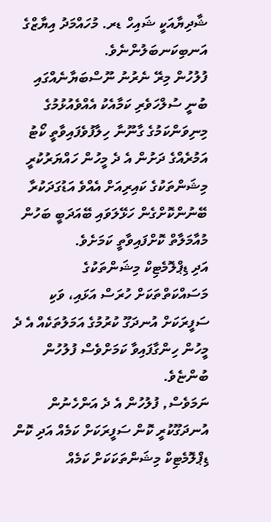ޝާދިޔާއަކީ ޝައިހް ޑރ. މުހައްމަދު އިޔާޒްގެ އަނބިކަނބަލުންނެވެ.
ފުލުހުން މިރޭ ނެރުނު ނޫސްބަޔާނެއްގައި ބުނީ ސުލްހަވެރި ކަމާއެކު އެއްވެއުޅުމުގެ މިނިވަންކަމުގެ ގާނޫނާ ހިލާފުވެފައިވާތީ ކޯޓު އަމުރެއްގެ ދަށުން އެ ދެ މީހުން ހައްޔަރުކުރީ މިޝަންތަކުގެ ކައިރިއަށް އެއްވެ އަޑުގަދަކުރާ ބޭނުންކޮށްގެން ހަޅޭލަވައި ބޭއަދަބީ ބަހުން މުއާމަލާތް ކޮށްފައިވާތީ ކަމަށެވެ.
އަދި ޑިޕްލޮމެޓިކް މިޝަންތަކުގެ މަސައްކަތްތަކަށް ހުރަސް އަޅައި، ވަކި ސަފީރަކަށް އުނދަގޫ ކުރުމުގެ އަމަލުތަކެއް އެ ދެ މީހުން ހިންގާފައިވާ ކަމަށްވެސް ފުލުހުން ބުންޏެވެ.
ނަމަވެސް, ފުލުހުން އެ ދެ އަންހެނުން އުނދަގޫކުރީ ކޮން ސަފީރަކަށް ކަމެއް އަދި ކޮން ޑިޕްލޮމެޓިކް މިޝަންތަކަކަށް ކަމެއް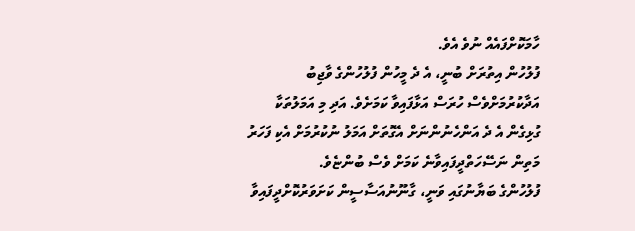ހާމަކޮށްފައެއް ނުވެ އެވެ.
ފުލުހުން އިތުރަށް ބުނީ، އެ ދެ މީހުން ފުލުހުންގެ ވާޖިބު އަދާކުރުމަށްވެސް ހުރަސް އަޅާފައިވާ ކަމަށެވެ. އަދި މި އަމަލުތަކާ ގުޅިގެން އެ ދެ އަންހެނުންނަށް އެގޮތަށް އަމަލު ނުކުރުމަށް އެކި ފަހަރު މަތިން ނަސޭހަތްދީފައިވާނެ ކަމަށް ވެސް ބުންޏެވެ.
ފުލުހުންގެ ބަޔާނުގައި ވަނީ، ގާނޫނުއަސާސީން ކަށަވަރުކޮށްދީފައިވާ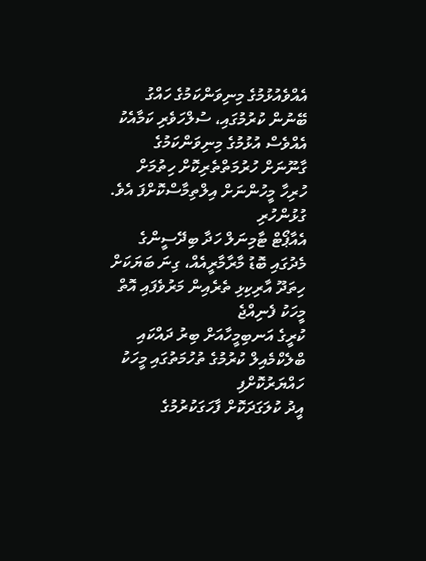އެއްވެއުޅުމުގެ މިނިވަންކަމުގެ ހައްގު ބޭނުން ކުރުމުގައި، ސުލްހަވެރި ކަމާއެކު އެއްވެސް އުޅުމުގެ މިނިވަންކަމުގެ ގާނޫނަށް ހުރުމަތްތެރިކޮށް ހިތުމަށް ހުރިހާ މީހުންނަށް އިލްތިމާސްކޮށްފަ އެވެ.
ގުޅުންހުރި
އެއާޕޯޓް ޓާމިނަލް ހަދާ ބިދޭސީންގެ މެދުގައި ބޮޑު މާރާމާރީއެއް، ގިނަ ބަޔަކަށް
ހިތަދޫ އާރިކިޅި ތެރެއިން މަރުވެފައި އޮތް މީހަކު ފެނިއްޖެ
ކުރީގެ އަނބިމީހާއަށް ބިރު ދައްކައި ބްލެކްމެއިލް ކުރުމުގެ ތުހުމަތުގައި މީހަކު ހައްޔަރުކޮށްފި
އީދު ކުލަގަދަކޮށް ފާހަގަކުރުމުގެ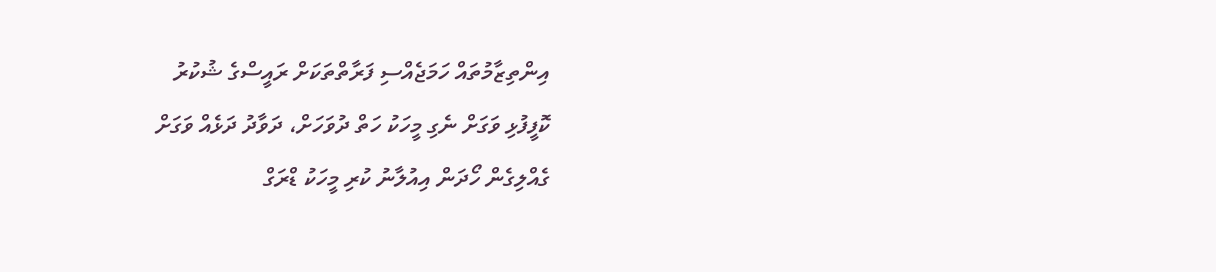އިންތިޒާމުތައް ހަމަޖެއްސި ފަރާތްތަކަށް ރައީސްގެ ޝުކުރު
ކޮފީފުޅި ވަގަށް ނެގި މީހަކު ހަތް ދުވަހަށް، ދަވާދު ދަޅެއް ވަގަށް
ގެއްލިގެން ހޯދަން އިއުލާނު ކުރި މީހަކު ޑްރަގް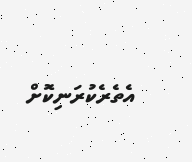އެތެރެކުރަނިކޮށް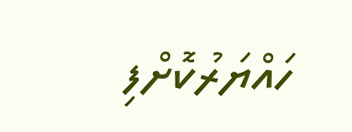ހައްޔަރުކޮށްފި